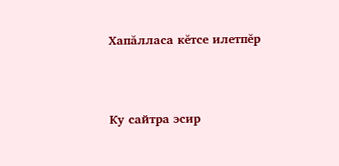Хапăлласа кĕтсе илетпĕр



Ку сайтра эсир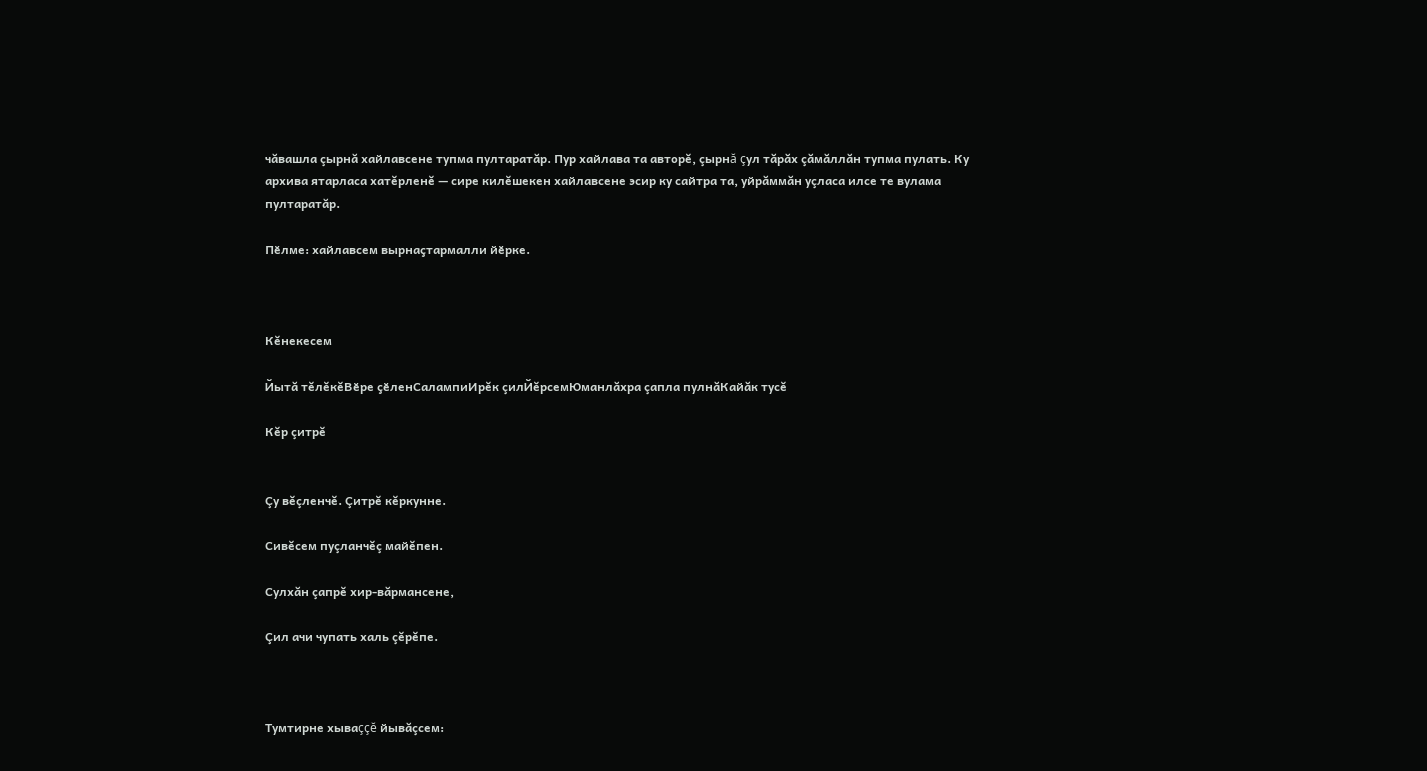чăвашла çырнă хайлавсене тупма пултаратăр. Пур хайлава та авторĕ, çырнă çул тăрăх çăмăллăн тупма пулать. Ку архива ятарласа хатĕрленĕ — сире килĕшекен хайлавсене эсир ку сайтра та, уйрăммăн уçласа илсе те вулама пултаратăр.

Пӗлме: хайлавсем вырнаҫтармалли йӗрке.



Кĕнекесем

Йытă тĕлĕкĕВӗре ҫӗленСалампиИрĕк çилЙĕрсемЮманлăхра çапла пулнăКайăк тусĕ

Кĕр çитрĕ


Çу вĕçленчĕ. Çитрĕ кĕркунне.

Сивĕсем пуçланчĕç майĕпен.

Сулхăн çапрĕ хир-вăрмансене,

Çил ачи чупать халь çĕрĕпе.



Тумтирне хываççĕ йывăçсем: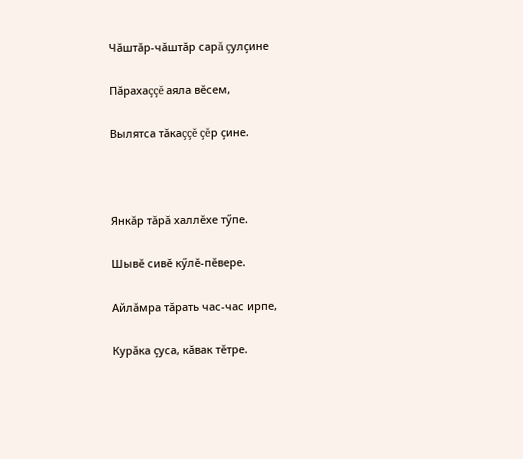Чăштăр-чăштăр сарă çулçине

Пăрахаççĕ аяла вĕсем,

Вылятса тăкаççĕ çĕр çине.



Янкăр тăрă халлĕхе тӳпе.

Шывĕ сивĕ кӳлĕ-пĕвере.

Айлăмра тăрать час-час ирпе,

Курăка çуса, кăвак тĕтре.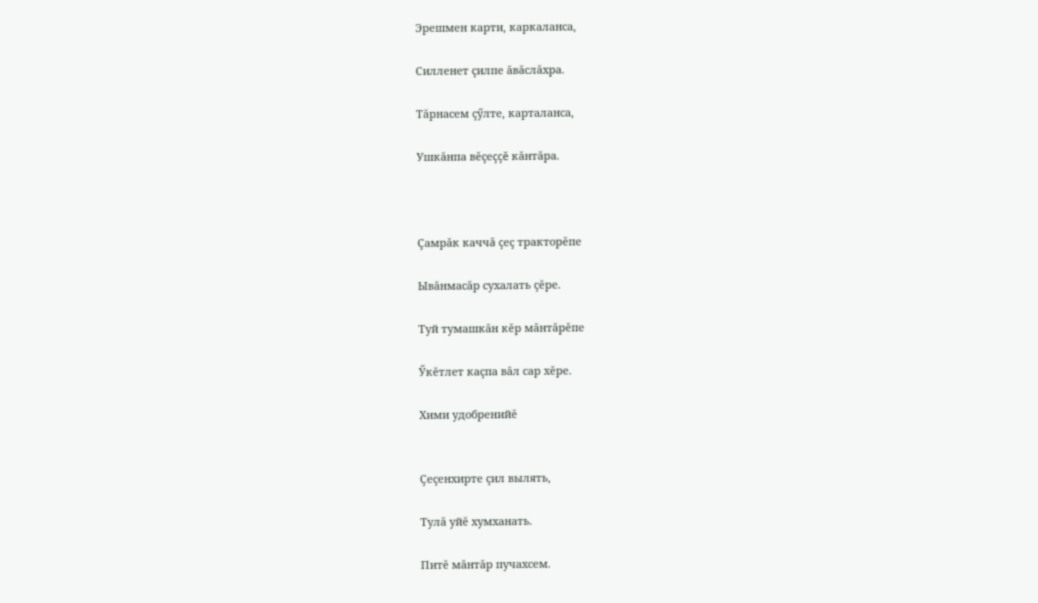Эрешмен карти, каркаланса,

Силленет çилпе ăвăслăхра.

Тăрнасем çӳлте, карталанса,

Ушкăнпа вĕçеççĕ кăнтăра.



Çамрăк каччă çеç тракторĕпе

Ывăнмасăр сухалать çĕре.

Туй тумашкăн кĕр мăнтăрĕпе

Ӳкĕтлет каçпа вăл сар хĕре.

Хими удобренийĕ


Çеçенхирте çил вылять,

Тулă уйĕ хумханать.

Питĕ мăнтăр пучахсем.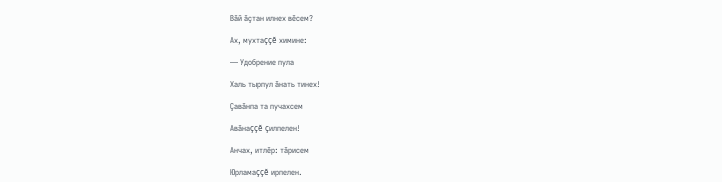Вăй ăçтан илнех вĕсем?

Ах, мухтаççĕ химине:

— Удобрение пула

Халь тырпул ăнать тинех!

Çавăнпа та пучахсем

Авăнаççĕ çилпелен!

Анчах, итлĕр: тăрисем

Юрламаççĕ ирпелен.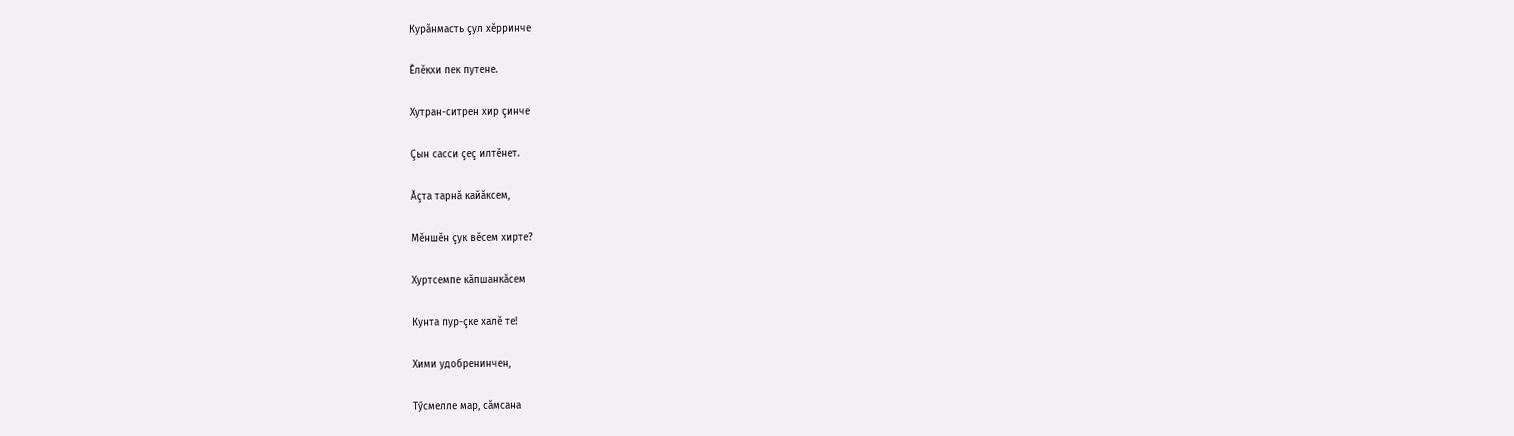Курăнмасть çул хĕрринче

Ĕлĕкхи пек путене.

Хутран-ситрен хир çинче

Çын сасси çеç илтĕнет.

Ăçта тарнă кайăксем,

Мĕншĕн çук вĕсем хирте?

Хуртсемпе кăпшанкăсем

Кунта пур-çке халĕ те!

Хими удобренинчен,

Тӳсмелле мар, сăмсана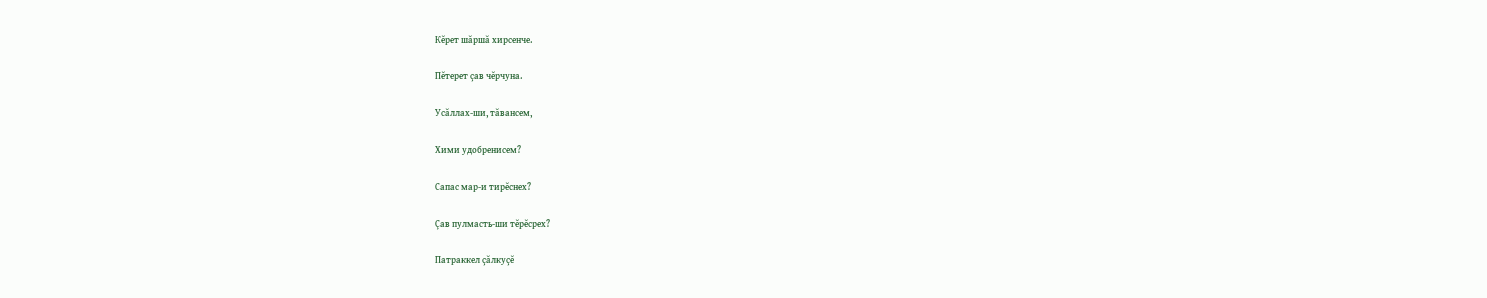Кĕрет шăршă хирсенче.

Пĕтерет çав чĕрчуна.

Усăллах-ши, тăвансем,

Хими удобренисем?

Сапас мар-и тирĕснех?

Çав пулмасть-ши тĕрĕсрех?

Патраккел çăлкуçĕ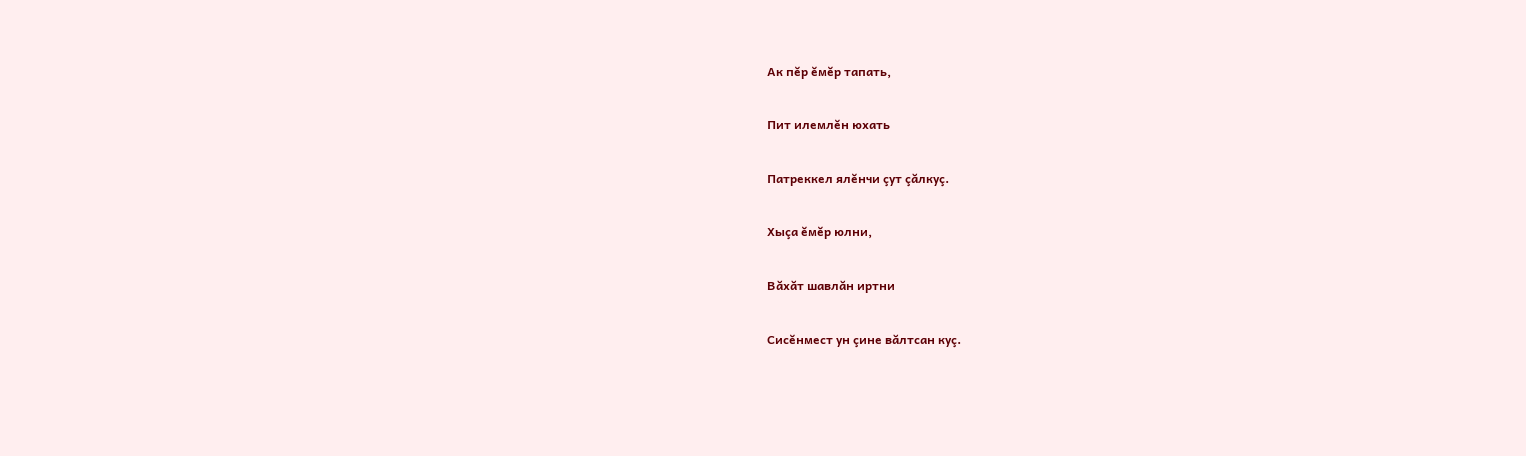Ак пĕр ĕмĕр тапать,

Пит илемлĕн юхать

Патреккел ялĕнчи çут çăлкуç.

Хыçа ĕмĕр юлни,

Вăхăт шавлăн иртни

Сисĕнмест ун çине вăлтсан куç.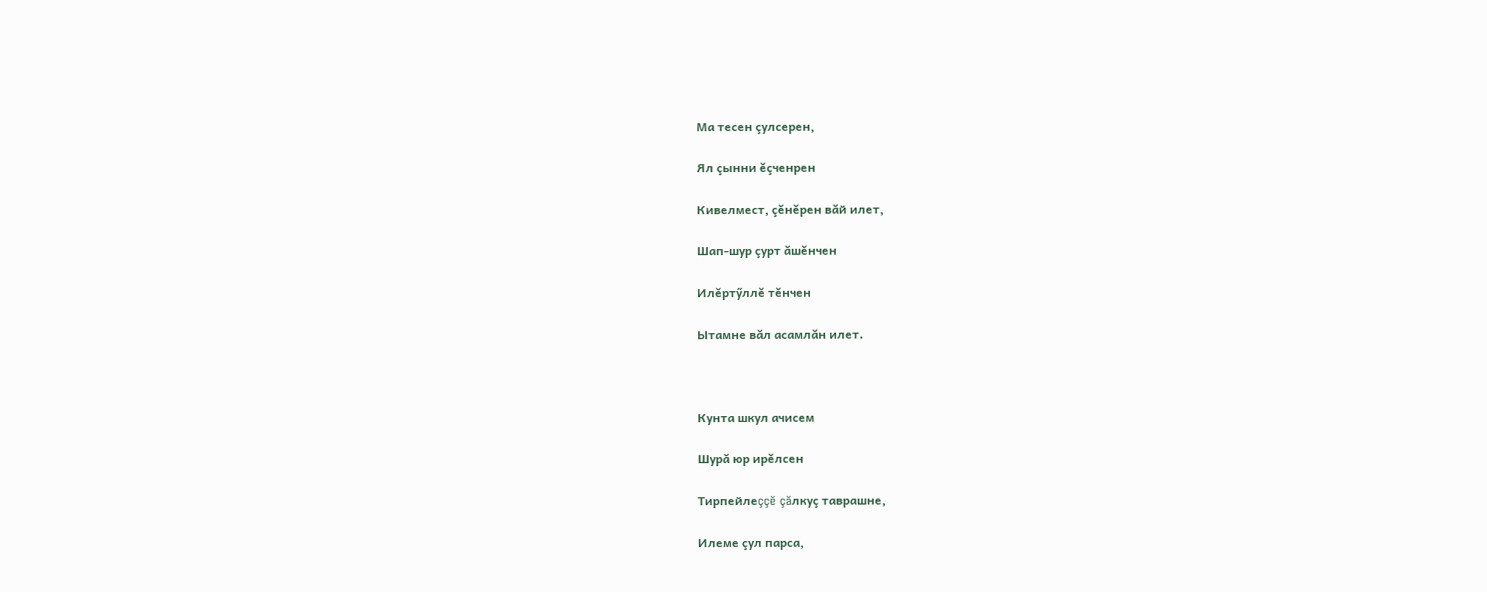Ма тесен çулсерен,

Ял çынни ĕçченрен

Кивелмест, çĕнĕрен вăй илет,

Шап-шур çурт ăшĕнчен

Илĕртӳллĕ тĕнчен

Ытамне вăл асамлăн илет.



Кунта шкул ачисем

Шурă юр ирĕлсен

Тирпейлеççĕ çăлкуç таврашне,

Илеме çул парса,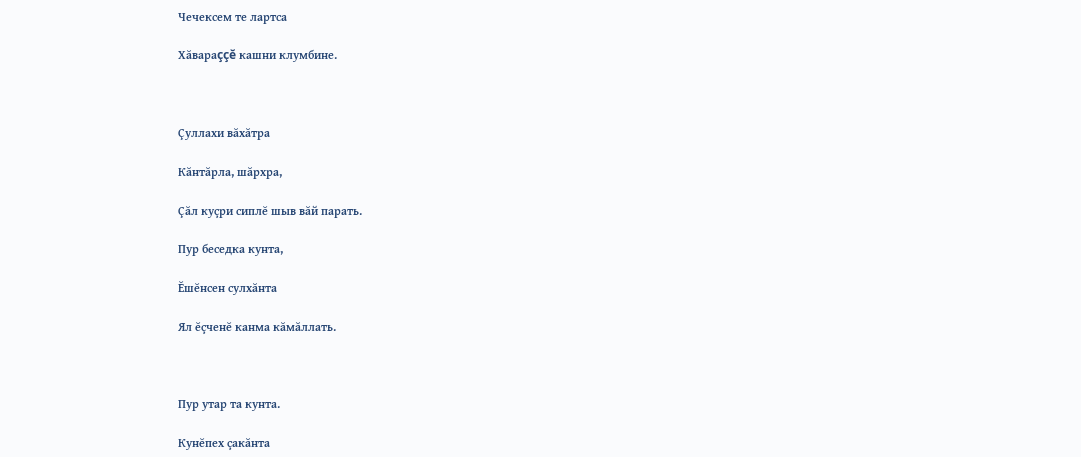Чечексем те лартса

Хăвараççĕ кашни клумбине.



Çуллахи вăхăтра

Кăнтăрла, шăрхра,

Çăл куçри сиплĕ шыв вăй парать.

Пур беседка кунта,

Ĕшĕнсен сулхăнта

Ял ĕçченĕ канма кăмăллать.



Пур утар та кунта.

Кунĕпех çакăнта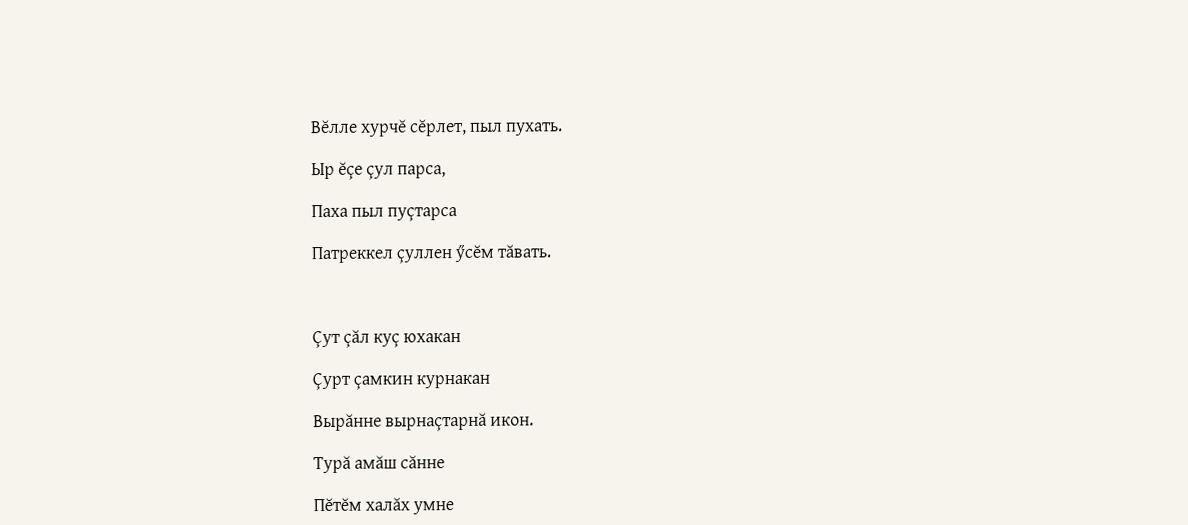Вĕлле хурчĕ сĕрлет, пыл пухать.

Ыр ĕçе çул парса,

Паха пыл пуçтарса

Патреккел çуллен ӳсĕм тăвать.



Çут çăл куç юхакан

Çурт çамкин курнакан

Вырăнне вырнаçтарнă икон.

Турă амăш сăнне

Пĕтĕм халăх умне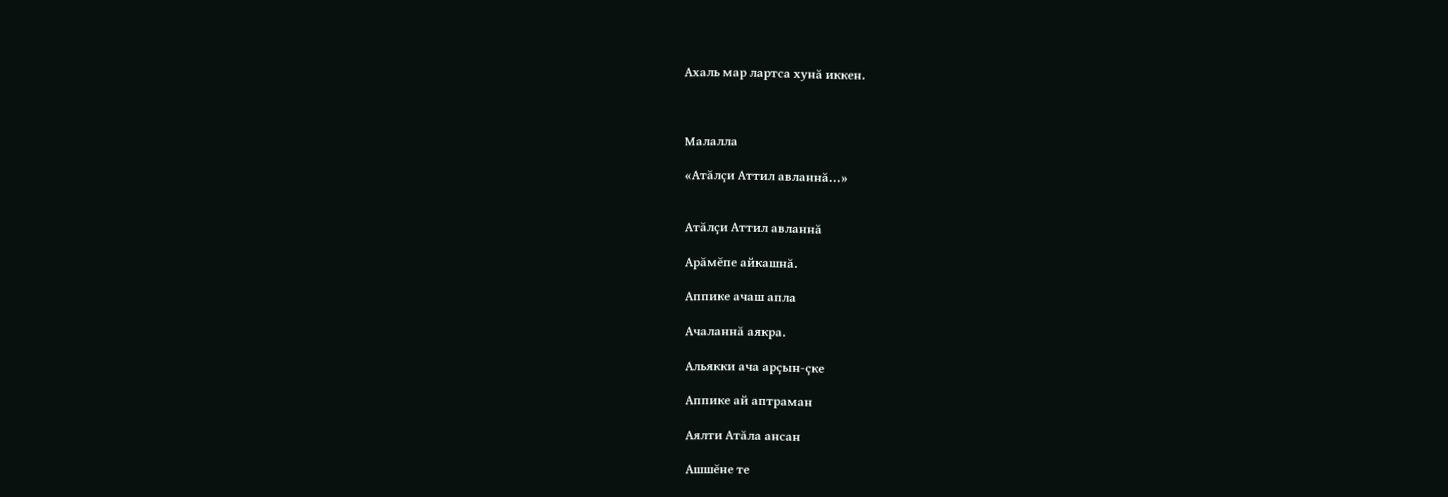Ахаль мар лартса хунă иккен.



Малалла

«Атăлçи Аттил авланнă...»


Атăлçи Аттил авланнă

Арăмĕпе айкашнă.

Аппике ачаш апла

Ачаланнă аякра.

Альякки ача арçын-çке

Аппике ай аптраман

Аялти Атăла ансан

Ашшĕне те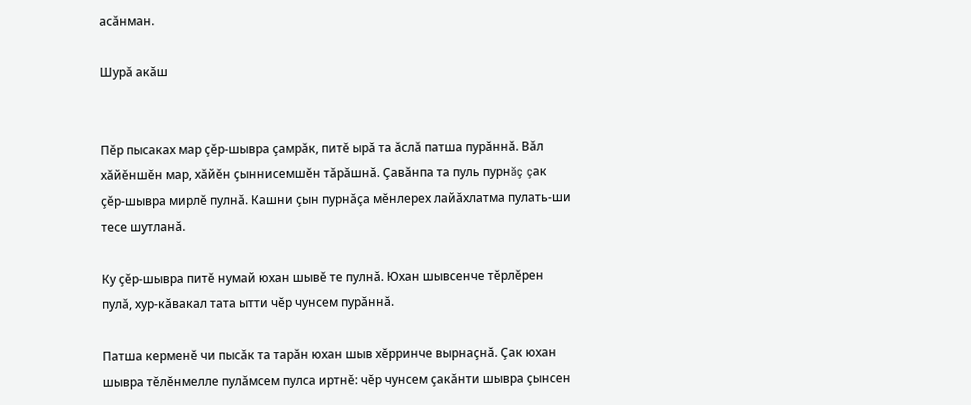асăнман.

Шурă акăш


Пĕр пысаках мар çĕр-шывра çамрăк, питĕ ырă та ăслă патша пурăннă. Вăл хăйĕншĕн мар, хăйĕн çыннисемшĕн тăрăшнă. Çавăнпа та пуль пурнăç çак çĕр-шывра мирлĕ пулнă. Кашни çын пурнăçа мĕнлерех лайăхлатма пулать-ши тесе шутланă.

Ку çĕр-шывра питĕ нумай юхан шывĕ те пулнă. Юхан шывсенче тĕрлĕрен пулă, хур-кăвакал тата ытти чĕр чунсем пурăннă.

Патша керменĕ чи пысăк та тарăн юхан шыв хĕрринче вырнаçнă. Çак юхан шывра тĕлĕнмелле пулăмсем пулса иртнĕ: чĕр чунсем çакăнти шывра çынсен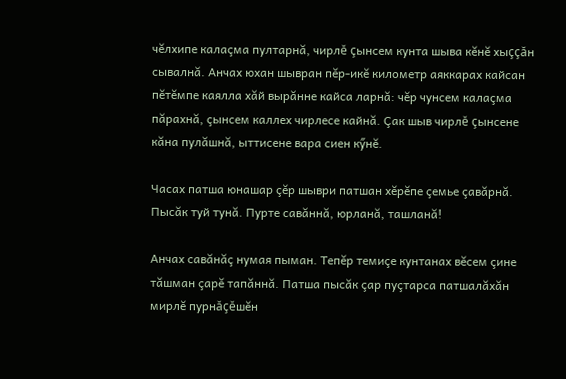чĕлхипе калаçма пултарнă, чирлĕ çынсем кунта шыва кĕнĕ хыççăн сывалнă. Анчах юхан шывран пĕр-икĕ километр аяккарах кайсан пĕтĕмпе каялла хăй вырăнне кайса ларнă: чĕр чунсем калаçма пăрахнă, çынсем каллех чирлесе кайнă. Çак шыв чирлĕ çынсене кăна пулăшнă, ыттисене вара сиен кӳнĕ.

Часах патша юнашар çĕр шыври патшан хĕрĕпе çемье çавăрнă. Пысăк туй тунă. Пурте савăннă, юрланă, ташланă!

Анчах савăнăç нумая пыман. Тепĕр темиçе кунтанах вĕсем çине тăшман çарĕ тапăннă. Патша пысăк çар пуçтарса патшалăхăн мирлĕ пурнăçĕшĕн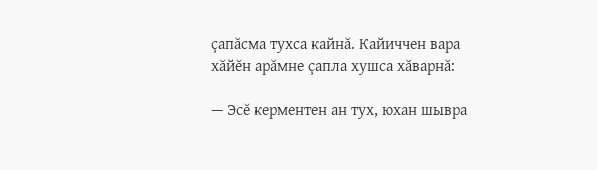çапăсма тухса кайнă. Кайиччен вара хăйĕн арăмне çапла хушса хăварнă:

— Эсĕ керментен ан тух, юхан шывра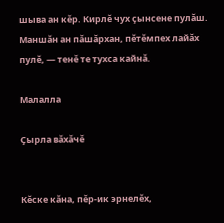шыва ан кĕр. Кирлĕ чух çынсене пулăш. Маншăн ан пăшăрхан, пĕтĕмпех лайăх пулĕ, — тенĕ те тухса кайнă.

Малалла

Çырла вăхăчĕ


Кĕске кăна, пĕр-ик эрнелĕх,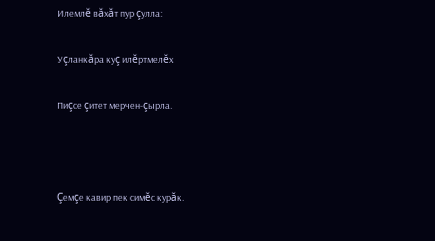Илемлĕ вăхăт пур çулла:

Уçланкăра куç илĕртмелĕх

Пиçсе çитет мерчен-çырла.



Çемçе кавир пек симĕс курăк.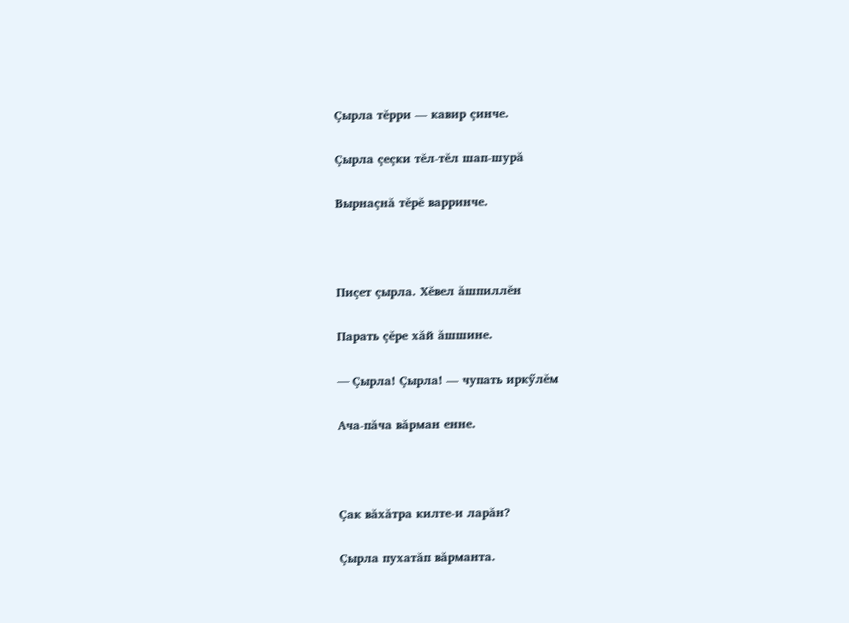Çырла тĕрри — кавир çинче.

Çырла çеçки тĕл-тĕл шап-шурă

Вырнаçнă тĕрĕ варринче.



Пиçет çырла. Хĕвел ăшпиллĕн

Парать çĕре хăй ăшшине.

— Çырла! Çырла! — чупать иркӳлĕм

Ача-пăча вăрман енне.



Çак вăхăтра килте-и ларăн?

Çырла пухатăп вăрманта.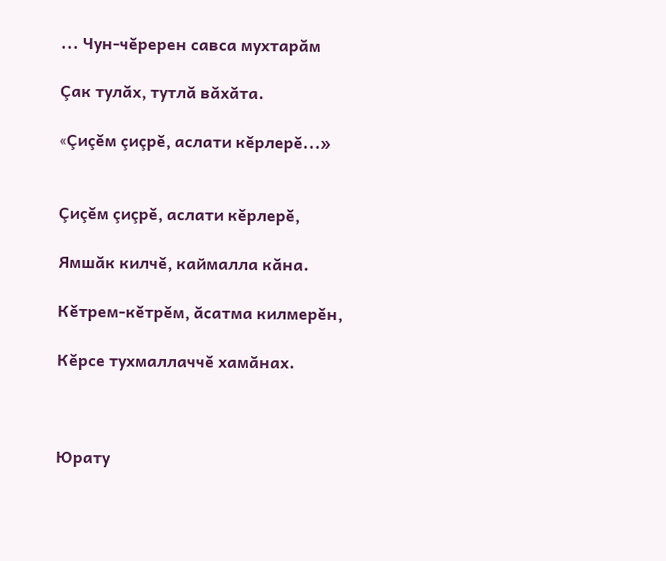... Чун-чĕререн савса мухтарăм

Çак тулăх, тутлă вăхăта.

«Çиçĕм çиçрĕ, аслати кĕрлерĕ...»


Çиçĕм çиçрĕ, аслати кĕрлерĕ,

Ямшăк килчĕ, каймалла кăна.

Кĕтрем-кĕтрĕм, ăсатма килмерĕн,

Кĕрсе тухмаллаччĕ хамăнах.



Юрату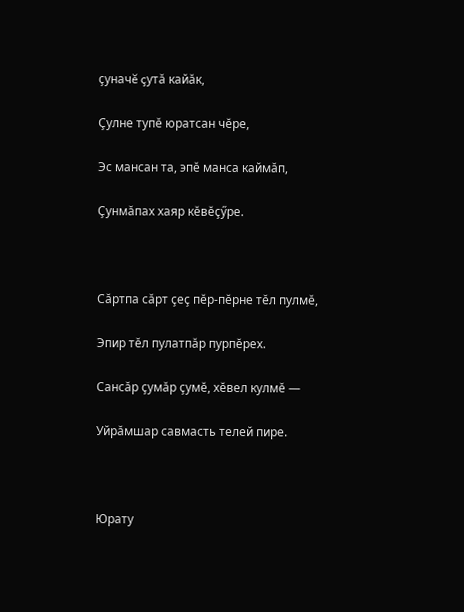çуначĕ çутă кайăк,

Çулне тупĕ юратсан чĕре,

Эс мансан та, эпĕ манса каймăп,

Çунмăпах хаяр кĕвĕçӳре.



Сăртпа сăрт çеç пĕр-пĕрне тĕл пулмĕ,

Эпир тĕл пулатпăр пурпĕрех.

Сансăр çумăр çумĕ, хĕвел кулмĕ —

Уйрăмшар савмасть телей пире.



Юрату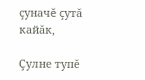çуначĕ çутă кайăк,

Çулне тупĕ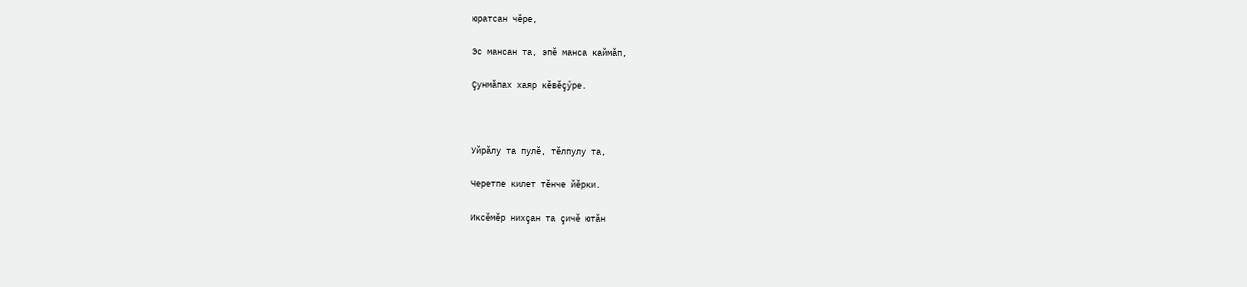юратсан чĕре,

Эс мансан та, эпĕ манса каймăп,

Çунмăпах хаяр кĕвĕçӳре.



Уйрăлу та пулĕ, тĕлпулу та,

Черетпе килет тĕнче йĕрки.

Иксĕмĕр нихçан та çичĕ ютăн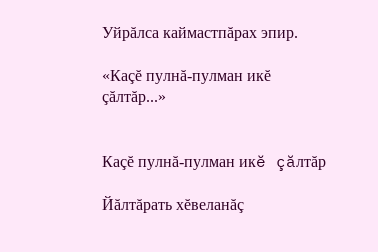Уйрăлса каймастпăрах эпир.

«Каçĕ пулнă-пулман икĕ çăлтăр...»


Каçĕ пулнă-пулман икĕ çăлтăр

Йăлтăрать хĕвеланăç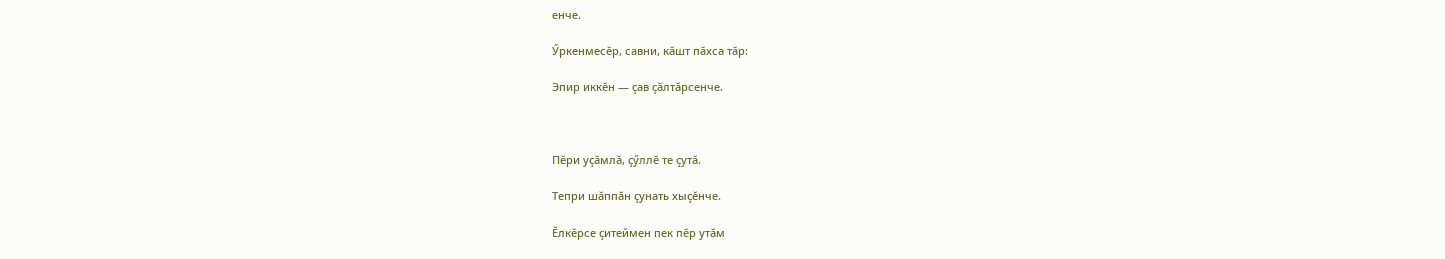енче.

Ӳркенмесĕр, савни, кăшт пăхса тăр:

Эпир иккĕн — çав çăлтăрсенче.



Пĕри уçăмлă, çӳллĕ те çутă.

Тепри шăппăн çунать хыçĕнче.

Ĕлкĕрсе çитеймен пек пĕр утăм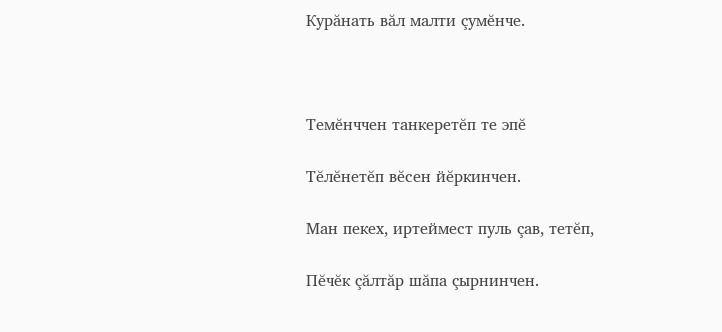Курăнать вăл малти çумĕнче.



Темĕнччен танкеретĕп те эпĕ

Тĕлĕнетĕп вĕсен йĕркинчен.

Ман пекех, иртеймест пуль çав, тетĕп,

Пĕчĕк çăлтăр шăпа çырнинчен.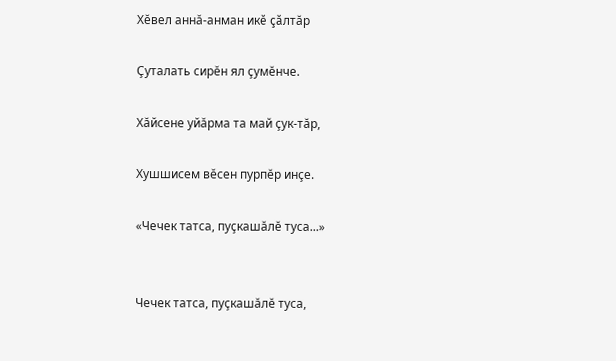Хĕвел аннă-анман икĕ çăлтăр

Çуталать сирĕн ял çумĕнче.

Хăйсене уйăрма та май çук-тăр,

Хушшисем вĕсен пурпĕр инçе.

«Чечек татса, пуçкашăлĕ туса...»


Чечек татса, пуçкашăлĕ туса,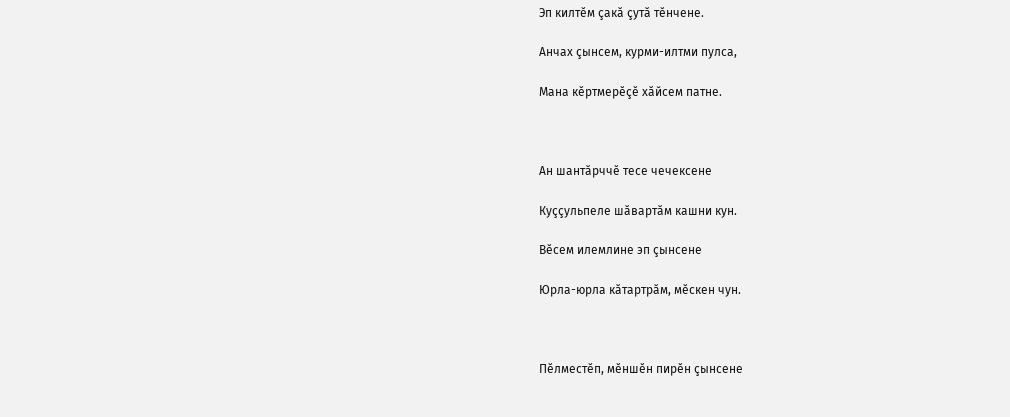Эп килтĕм çакă çутă тĕнчене.

Анчах çынсем, курми-илтми пулса,

Мана кĕртмерĕçĕ хăйсем патне.



Ан шантăрччĕ тесе чечексене

Куççульпеле шăвартăм кашни кун.

Вĕсем илемлине эп çынсене

Юрла-юрла кăтартрăм, мĕскен чун.



Пĕлместĕп, мĕншĕн пирĕн çынсене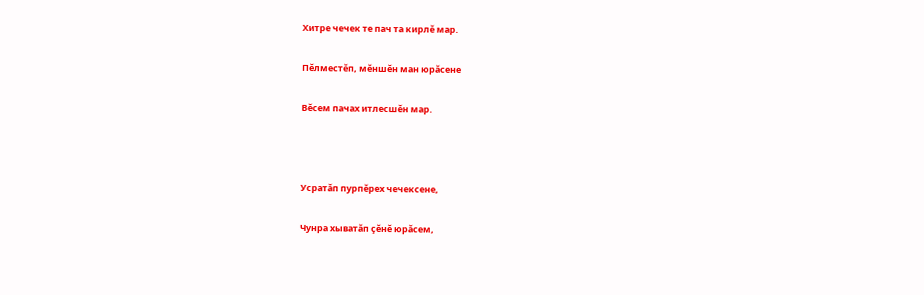Хитре чечек те пач та кирлĕ мар.

Пĕлместĕп, мĕншĕн ман юрăсене

Вĕсем пачах итлесшĕн мар.



Усратăп пурпĕрех чечексене,

Чунра хыватăп çĕнĕ юрăсем,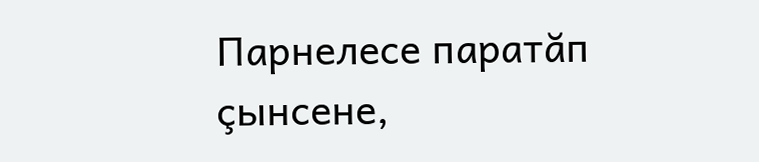Парнелесе паратăп çынсене,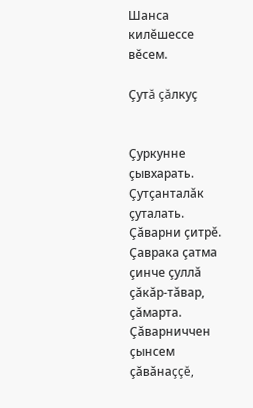Шанса килĕшессе вĕсем.

Çутă çăлкуç


Çуркунне çывхарать. Çутçанталăк çуталать. Çăварни çитрĕ. Çаврака çатма çинче çуллă çăкăр-тăвар, çăмарта. Çăварниччен çынсем çăвăнаççĕ,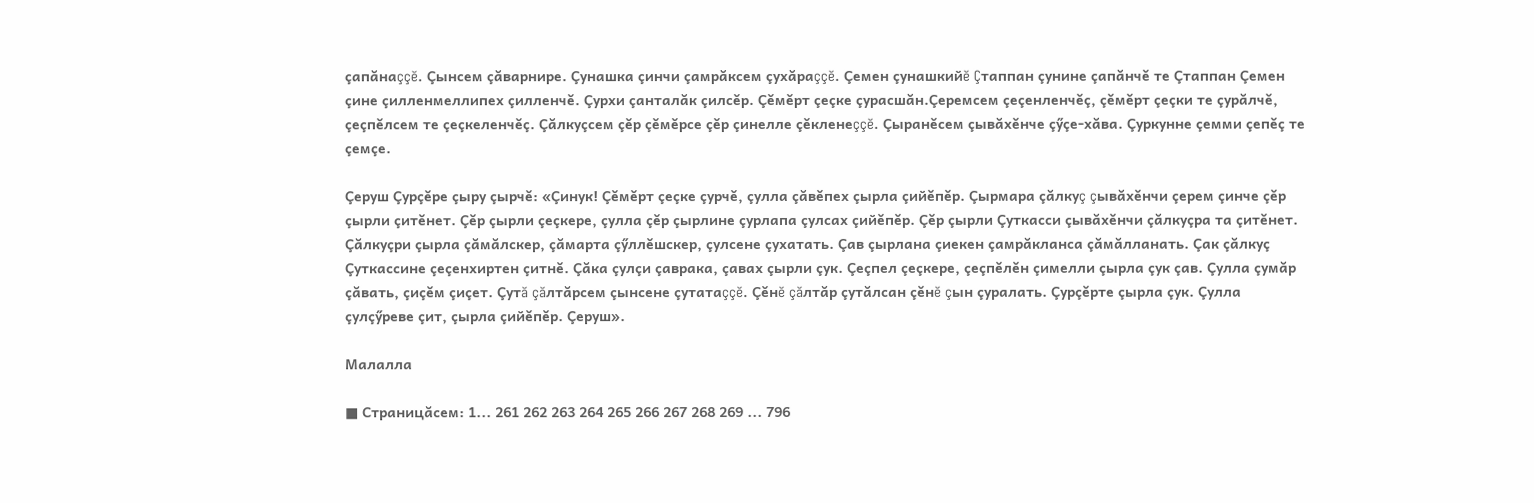çапăнаççĕ. Çынсем çăварнире. Çунашка çинчи çамрăксем çухăраççĕ. Çемен çунашкийĕ Çтаппан çунине çапăнчĕ те Çтаппан Çемен çине çилленмеллипех çилленчĕ. Çурхи çанталăк çилсĕр. Çĕмĕрт çеçке çурасшăн.Çеремсем çеçенленчĕç, çĕмĕрт çеçки те çурăлчĕ, çеçпĕлсем те çеçкеленчĕç. Çăлкуçсем çĕр çĕмĕрсе çĕр çинелле çĕкленеççĕ. Çыранĕсем çывăхĕнче çӳçе-хăва. Çуркунне çемми çепĕç те çемçе.

Çеруш Çурçĕре çыру çырчĕ: «Çинук! Çĕмĕрт çеçке çурчĕ, çулла çăвĕпех çырла çийĕпĕр. Çырмара çăлкуç çывăхĕнчи çерем çинче çĕр çырли çитĕнет. Çĕр çырли çеçкере, çулла çĕр çырлине çурлапа çулсах çийĕпĕр. Çĕр çырли Çуткасси çывăхĕнчи çăлкуçра та çитĕнет. Çăлкуçри çырла çăмăлскер, çăмарта çӳллĕшскер, çулсене çухатать. Çав çырлана çиекен çамрăкланса çăмăлланать. Çак çăлкуç Çуткассине çеçенхиртен çитнĕ. Çăка çулçи çаврака, çавах çырли çук. Çеçпел çеçкере, çеçпĕлĕн çимелли çырла çук çав. Çулла çумăр çăвать, çиçĕм çиçет. Çутă çăлтăрсем çынсене çутатаççĕ. Çĕнĕ çăлтăр çутăлсан çĕнĕ çын çуралать. Çурçĕрте çырла çук. Çулла çулçӳреве çит, çырла çийĕпĕр. Çеруш».

Малалла

■ Страницăсем: 1... 261 262 263 264 265 266 267 268 269 ... 796